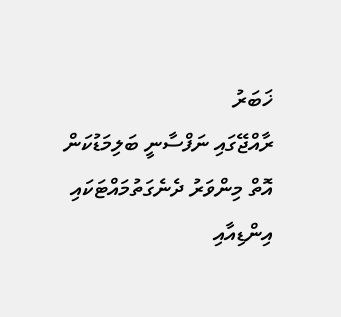ޚަބަރު
ރާއްޖޭގައި ނަފްސާނީ ބަލިމަޑުކަން އޮތް މިންވަރު ދެނެގަތުމައްޓަކައި އިންޑިއާއި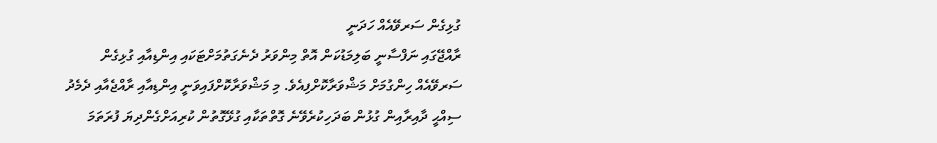ގުޅިގެން ސަރވޭއެއް ހަދަނީ
ރާއްޖޭގައި ނަފްސާނީ ބަލިމަޑުކަން އޮތް މިންވަރު ދެނެގަތުމަށްޓަކައި އިންޑިއާއި ގުޅިގެން ސަރވޭއެއް ހިންގުމަށް މަޝްވަރާކޮށްފިއެވެ. މި މަޝްވަރާކޮށްފައިވަނީ އިންޑިއާއި ރާއްޖެއާއި ދެމެދު ސިއްޙީ ދާއިރާއިން ގުޅުން ބަދަހިކުރެވޭނެ ގޮތްތަކާއި ގުޅޭގޮތުން ކުރިއަށްގެންދިޔަ ފުރަތަމަ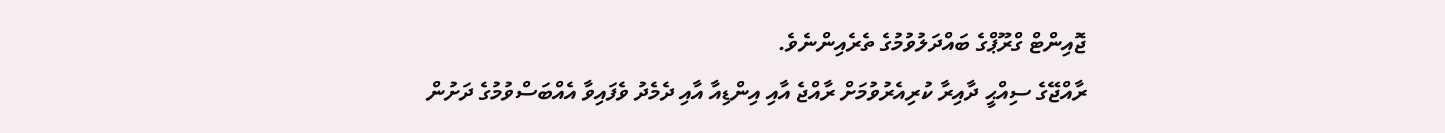ޖޮއިންޓް ގްރޫޕްގެ ބައްދަލުވުމުގެ ތެރެއިންނެވެ.
ރާއްޖޭގެ ސިއްޙީ ދާއިރާ ކުރިއެރުވުމަށް ރާއްޖެ އާއި އިންޑިއާ އާއި ދެމެދު ވެފައިވާ އެއްބަސްވުމުގެ ދަށުން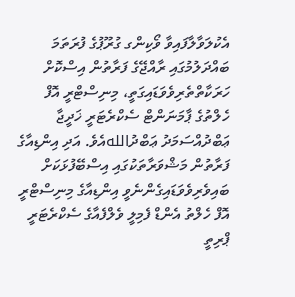އެކުލަވާލާފައިވާ ވޯކިންގ ގުރޫޕުގެ ފުރަތަމަ ބައްދަލުމުގައި ރާއްޖޭގެ ފަރާތުން އިސްކޮށް ހަރަކާތްތެރިވެވަޑައިގަތީ، މިނިސްޓްރީ އޮފް ހެލްތުގެ ޕާމަނަންޓް ސެކްރެޓަރީ ޚަދީޖާ ޢަބްދުއްސަމަދު ޢަބްދުاللهއެވެ. އަދި އިންޑިއާގެ ފަރާތުން މަޝްވަރާތަކުގައި އިސްބޭފުޅަކަށް ބައިވެރިވެވަޑައިގެންނެވީ އިންޑިއާގެ މިނިސްޓްރީ އޮފް ހެލްތު އެންޑް ފެމިލީ ވެލްފެއާގެ ސެކްރެޓަރީ ޕްރިތީ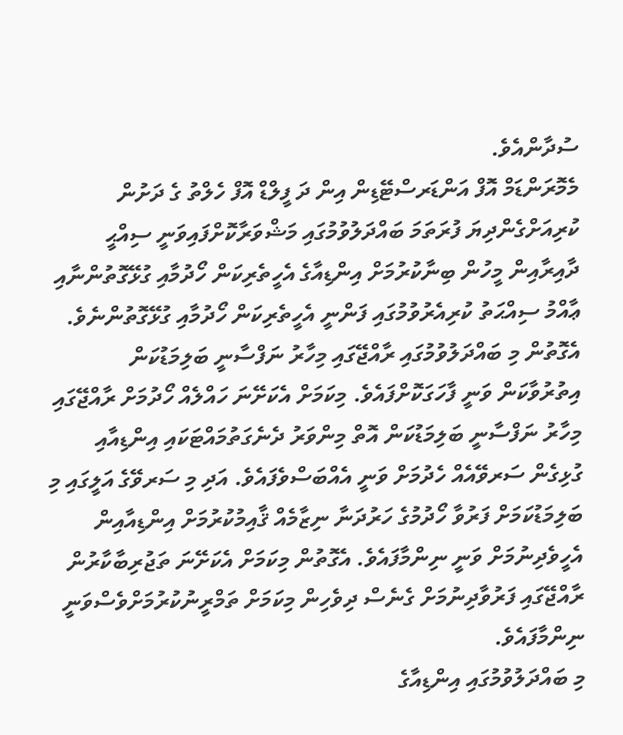ސުދާންއެވެ.
މެމޮރަންޑަމް އޮފް އަންޑަރސްޓޭޑިން އިން ދަ ފީލްޑް އޮފް ހެލްތު ގެ ދަށުން ކުރިއަށްގެންދިޔަ ފުރަތަމަ ބައްދަލުވުމުގައި މަޝްވަރާކޮށްފައިވަނީ ސިއްޙީ ދާއިރާއިން މީހުން ބިނާކުރުމަށް އިންޑިއާގެ އެހީތެރިކަން ހޯދުމާއި ގުޅޭގޮތުންނާއި ޢާއްމު ސިއްޙަތު ކުރިއެރުވުމުގައި ފަންނީ އެހީތެރިކަން ހޯދުމާއި ގުޅޭގޮތުންނެވެ. އެގޮތުން މި ބައްދަލުވުމުގައި ރާއްޖޭގައި މިހާރު ނަފްސާނީ ބަލިމަޑުކަން އިތުރުވާކަން ވަނީ ފާހަގަކޮށްފައެވެ. މިކަމަށް އެކަށޭނަ ހައްލެއް ހޯދުމަށް ރާއްޖޭގައި މިހާރު ނަފްސާނީ ބަލިމަޑުކަން އޮތް މިންވަރު ދެނެގަތުމައްޓަކައި އިންޑިއާއި ގުޅިގެން ސަރވޭއެއް ހެދުމަށް ވަނީ އެއްބަސްވެފައެވެ. އަދި މި ސަރވޭގެ އަލީގައި މި ބަލިމަޑުކަމަށް ފަރުވާ ހޯދުމުގެ ހަރުދަނާ ނިޒާމެއް ޤާއިމުކުރުމަށް އިންޑިއާއިން އެހީވެދިނުމަށް ވަނީ ނިންމާފައެވެ. އެގޮތުން މިކަމަށް އެކަށޭނަ ތަޖުރިބާކާރުން ރާއްޖޭގައި ފަރުވާދިނުމަށް ގެނެސް ދިވެހިން މިކަމަށް ތަމްރީނުކުރުމަށްވެސްވަނީ ނިންމާފައެވެ.
މި ބައްދަލުވުމުގައި އިންޑިއާގެ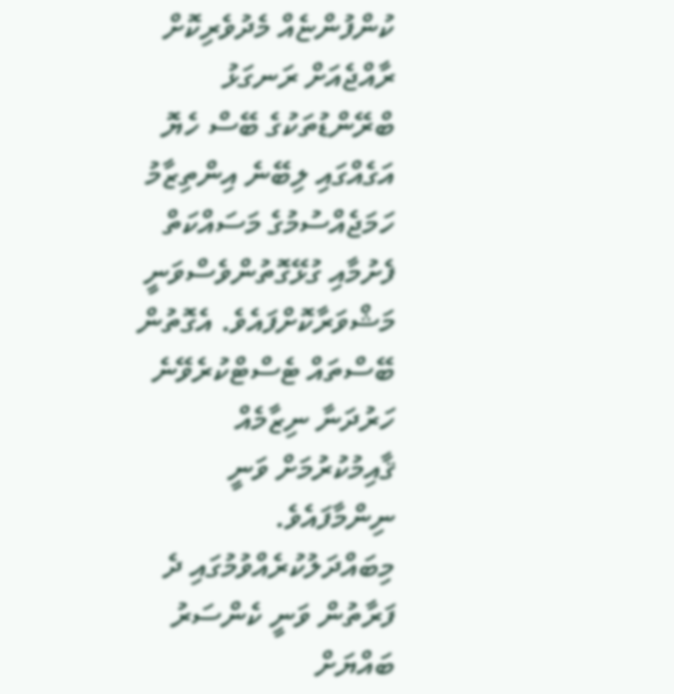ކުންފުންޏެއް މެދުވެރިކޮށް ރާއްޖެއަށް ރަނގަޅު ބްރޭންޑުތަކުގެ ބޭސް ހެޔޮ އަގެއްގައި ލިބޭނެ އިންތިޒާމު ހަމަޖެއްސުމުގެ މަސައްކަތް ފެށުމާއި ގުޅޭގޮތުންވެސްވަނީ މަޝްވަރާކޮށްފައެވެ. އެގޮތުން ބޭސްތައް ޓެސްޓްކުރެވޭނެ ހަރުދަނާ ނިޒާމެއް ޤާއިމުކުރުމަށް ވަނީ ނިންމާފައެވެ.
މިބައްދަލުކުރެއްވުމުގައި ދެ ފަރާތުން ވަނީ ކެންސަރު ބައްޔަށް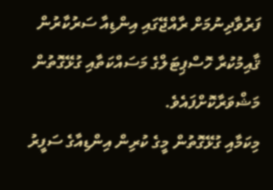ފަރުވާދިނުމަށް ރާއްޖޭގައި އިންޑިއާ ސަރުކާރުން ޤާއިމުކުރާ ހޮސްޕިޓަލްގެ މަސައްކަތާއި ގުޅޭގޮތުން މަޝްވަރާކޮށްފައެވެ.
މިކަމާއި ގުޅޭގޮތުން މީގެ ކުރިން އިންޑިއާގެ ސަފީރު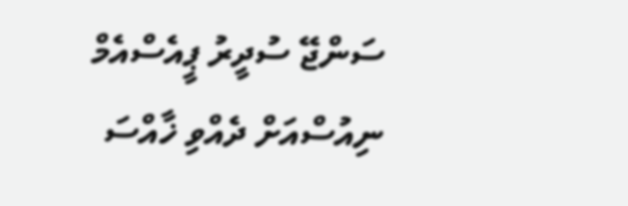ސަންޖޭ ސުދީރު ޕީއެސްއެމް ނިއުސްއަށް ދެއްވި ޚާއްސަ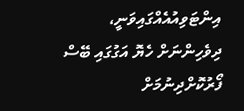އިންޓަވިއުއެއްގައިވަނީ، ދިވެހިންނަށް ހެޔޮ އަގުގައި ބޭސް ފޯރުކޮށްދިނުމަށް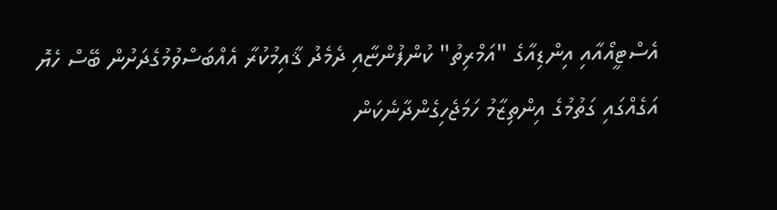އެސްޓީއޯއާއި އިންޑިއާގެ "އަމްރިތު" ކުންފުންޏާއި ދެމެދު ޤާއިމުކުރާ އެއްބަސްވުމުގެދަށުން ބޭސް ހެޔޮ އަގެއްގައި ގަތުމުގެ އިންތިޒާމު ހަމަޖެހިގެންދާނެކަން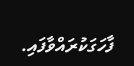ފާހަގަކުރައްވާފައި.